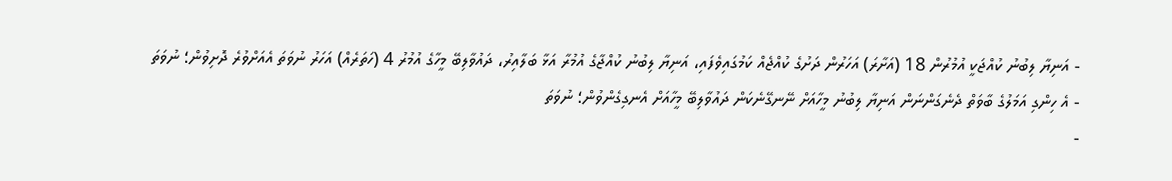- އަނިޔާ ލިބުނު ކުއްޖަކީ އުމުރުން 18 (އަށާރަ) އަހަރުން ދަށުގެ ކުއްޖެއް ކަމުގައިވެފައި، އަނިޔާ ލިބުނު ކުއްޖާގެ އުމުރާ އަޅާ ބަލާއިރު، ދައުވާލިބޭ މީހާގެ އުމުރު 4 (ހަތަރެއް) އަހަރު ނުވަތަ އެއަށްވުރެ ދޮށިވުން؛ ނުވަތަ
- އެ ހިންގި އަމަލުގެ ބާވަތް ދެނެގަންނަން އަނިޔާ ލިބުނު މީހާއަށް ނޭނގޭނެކަން ދައުވާލިބޭ މީހާއަށް އެނގިގެންވުން؛ ނުވަތަ
-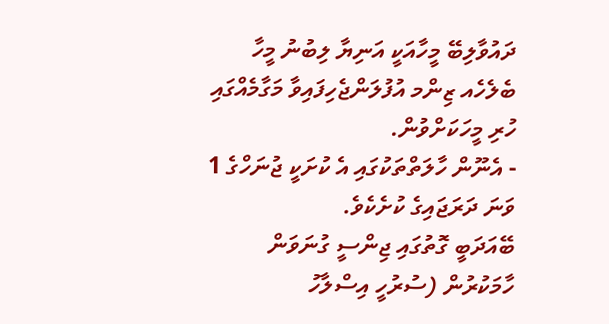ދައުވާލިބޭ މީހާއަކީ އަނިޔާ ލިބުނު މީހާ ބެލެހެއ ޒިންމ އުފުލަންޖެހިފައިވާ މަގާމެއްގައި ހުރި މީހަކަށްވުން.
- އެނޫން ހާލަތްތަކުގައި އެ ކުށަކީ ޖުނަހްގެ 1 ވަނަ ދަރަޖައިގެ ކުށެކެވެ.
ބޭއަދަބީ ގޮތުގައި ޖިންސީ ގުނަވަން ހާމަކުރުން (ސުރުހީ އިސްލާހު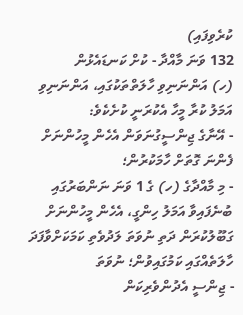ކުރެވިފައި)
132 ވަނަ މާއްދާ - ކުށް ކަނޑައެޅުން
(ހ) އަންނަނިވި ހާލަތްތަކުގައި، އަންނަނިވި އަމަލު ކުރާ މީހާ އެކުރަނީ ކުށެކެވެ:
- އޭނާގެ ޖިންސީގުނަވަން އެހެން މީހުންނަށް ފެންނަ ގޮތަށް ހާމަކުރުން؛
- މި މާއްދާގެ (ހ) ގެ 1 ވަނަ ނަންބަރުގައި ބުނެފައިވާ އަމަލު ހިންގީ، އެހެން މީހުންނަށް ގަބޫލުކުރަން ދަތި ނުވަތަ ލަދުވެތި ކަމަކަށްވާފަދަ ހާލަތެއްގައި ކަމުގައިވުން؛ ނުވަތަ
- ޖިންސީ އެދުންވެރިކަން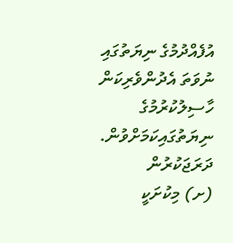އުފެއްދުމުގެ ނިޔަތުގައި ނުވަތަ އެދުންވެރިކަން ހާސިލުކުރުމުގެ ނިޔަތުގައިކަމަށްވުން.
ދަރަޖަކުރުން
(ށ) މިކުށަކީ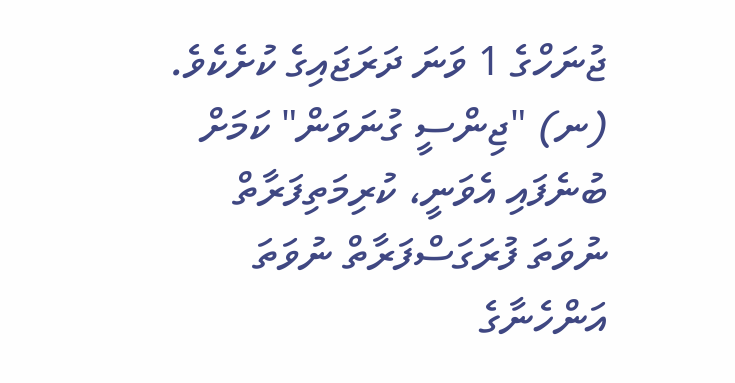ޖުނަހްގެ 1 ވަނަ ދަރަޖައިގެ ކުށެކެވެ.
(ނ) "ޖިންސީ ގުނަވަން" ކަމަށް ބުނެފައި އެވަނީ، ކުރިމަތިފަރާތް ނުވަތަ ފުރަގަސްފަރާތް ނުވަތަ އަންހެނާގެ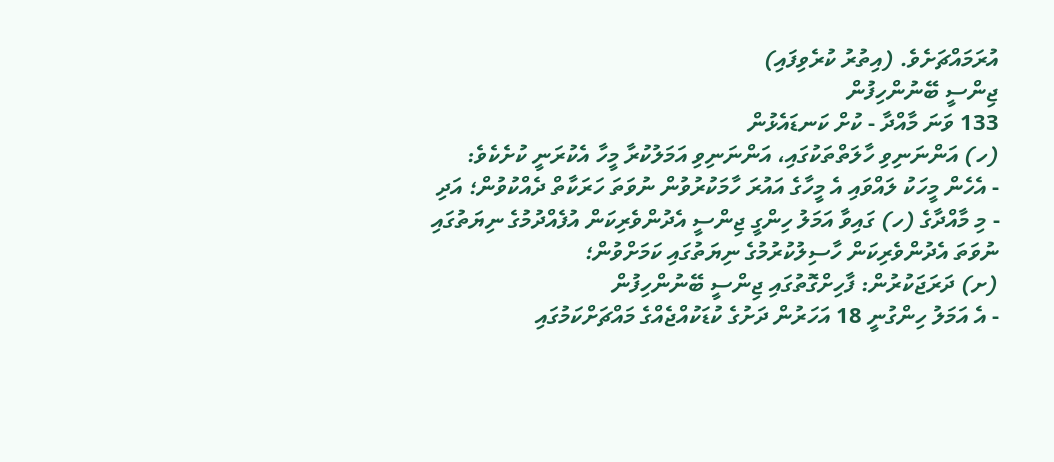އުރަމައްޗަށެވެ. (އިތުރު ކުރެވިފައި)
ޖިންސީ ބޭނުންހިފުން
133 ވަނަ މާއްދާ - ކުށް ކަނޑައެޅުން
(ހ) އަންނަނިވި ހާލަތްތަކުގައި، އަންނަނިވި އަމަލުކުރާ މީހާ އެކުރަނީ ކުށެކެވެ:
- އެހެން މީހަކު ލައްވައި އެ މީހާގެ އައުރަ ހާމަކުރުވުން ނުވަތަ ހަރަކާތް ދެއްކުވުން؛ އަދި
- މި މާއްދާގެ (ހ) ގައިވާ އަމަލު ހިންގީ ޖިންސީ އެދުންވެރިކަން އުފެއްދުމުގެ ނިޔަތުގައި ނުވަތަ އެދުންވެރިކަން ހާސިލުކުރުމުގެ ނިޔަތުގައި ކަމަށްވުން؛
(ށ) ދަރަޖަކުރުން: ފާހިށްގޮތުގައި ޖިންސީ ބޭނުންހިފުން
- އެ އަމަލު ހިންގުނީ 18 އަހަރުން ދަށުގެ ކުޑަކުއްޖެއްގެ މައްޗަށްކަމުގައި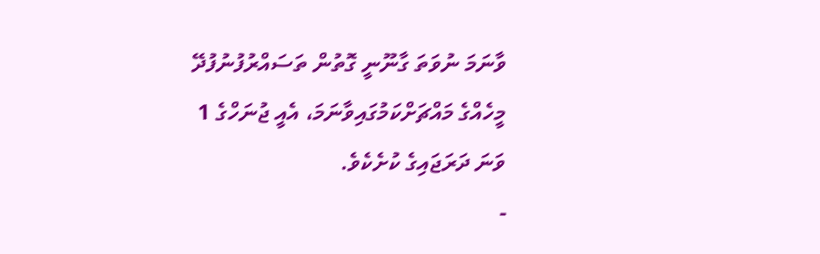ވާނަމަ ނުވަތަ ގާނޫނީ ގޮތުން ތަސައްރުފުނުފުދޭ މީހެއްގެ މައްޗަށްކަމުގައިވާނަމަ، އެއީ ޖުނަހްގެ 1 ވަނަ ދަރަޖައިގެ ކުށެކެވެ.
-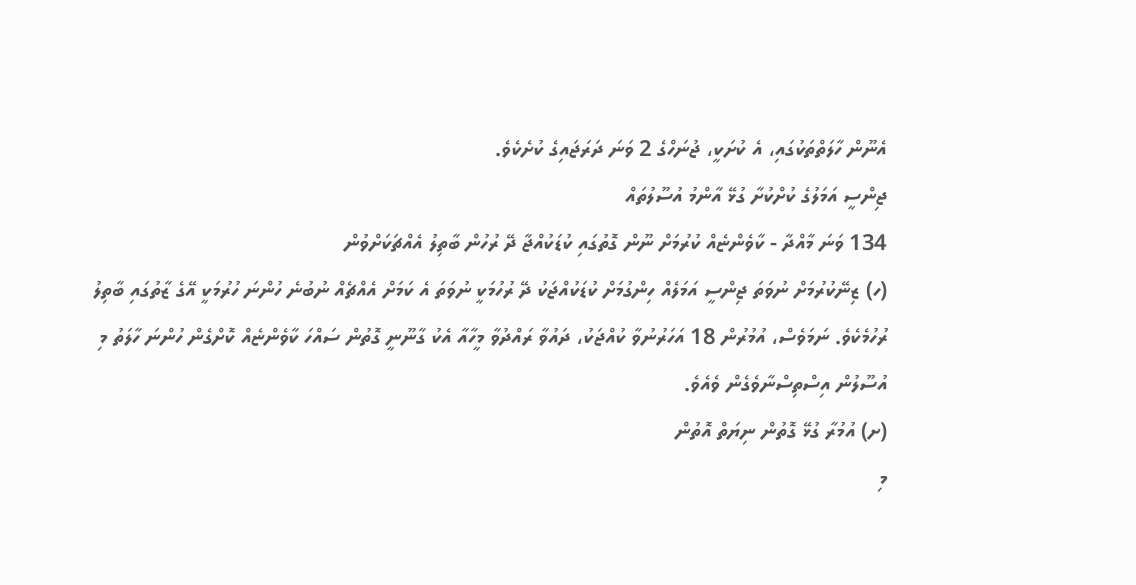އެނޫން ހާލަތްތަކުގައި، އެ ކުށަކީ، ޖުނަހްގެ 2 ވަނަ ދަރަޖައިގެ ކުށެކެވެ.
ޖިންސީ އަމަލުގެ ކުށްކުށާ ގުޅޭ އާންމު އުސޫލުތައް
134 ވަނަ މާއްދާ - ކާވެންޏެއް ކުރުމަށް ނޫން ގޮތުގައި ކުޑަކުއްޖާ ދޭ ރުހުން ބާތިލު އެއްޗަކަށްވުން
(ހ) ޒިނޭކުރުމަށް ނުވަތަ ޖިންސީ އަމަލެއް ހިންގުމަށް ކުޑަކުއްޖަކު ދޭ ރުހުމަކީ ނުވަތަ އެ ކަމަށް އެއްޗެއް ނުބުނެ ހުންނަ ހުރުމަކީ އޭގެ ޒާތުގައި ބާތިލު ރުހުމެކެވެ. ނަމަވެސް، އުމުރުން 18 އަހަރުނުވާ ކުއްޖަކު، ދައުވާ ރައްދުވާ މީހާއާ އެކު ގާނޫނީ ގޮތުން ސައްހަ ކާވެންޏެއް ކޮށްގެން ހުންނަ ހާލަތު މި އުސޫލުން އިސްތިސްނާވެގެން ވެއެވެ.
(ށ) އުމުރާ ގުޅޭ ގޮތުން ނިޔަތް އޮތުން
މި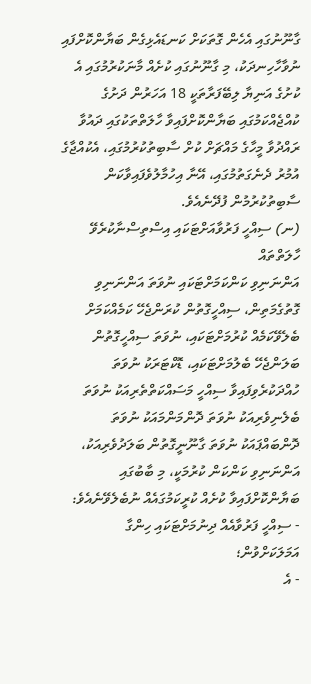ގާނޫނުގައި އެހެން ގޮތަކަށް ކަނޑައެޅިގެން ބަޔާންކޮށްފައި ނުވާހާހިނދަކު، މި ގާނޫނުގައި ކުށެއް މާނަކުރުމުގައި އެ ކުށުގެ އަނިޔާ ލިބޭފަރާތަކީ 18 އަހަރުން ދަށުގެ ކުއްޖެއްކަމުގައި ބަޔާންކޮށްފައިވާ ހާލަތްތަކުގައި ދައުވާ ރައްދުވާ މީހާގެ މައްޗަށް ކުށް ސާބިތުކުރުމުގައި، އެކުއްޖާގެ އުމުރު ދެނެގަތުމުގައި، އޭނާ އިހުމާލުވެފައިވާކަން ސާބިތުކުރުމުން ފުދޭނެއެވެ.
(ނ) ސިއްހީ ފަރުވާއަށްޓަކައި އިސްތިސްނާކުރެވޭ ހާލަތްތައް
އަންނަނިވި ކަންކަމަށްޓަކައި ނުވަތަ އަންނަނިވި ގޮތުގެމަތިން، ސިއްހީގޮތުން ކުރަންޖެހޭ ކަމެއްކަމަށް ބެލެވޭކަމެއް ކުރުމަށްޓަކައި، ނުވަތަ ސިއްހީގޮތުން ބަލަންޖެހޭ ބެލުމަށްޓަކައި، ޑޮކްޓަރަކު ނުވަތަ ހުއްދަކުރެވިފައިވާ ސިއްހީ މަސައްކަތްތެރިއަކު ނުވަތަ ބެލެނިވެރިއަކު ނުވަތަ ދޮންމަންމައަކު ނުވަތަ ދޮންބައްޕައަކު ނުވަތަ ގާނޫނީގޮތުން ބަލަދުވެރިއަކު، އަންނަނިވި ކަންކަން ކުރުމަކީ، މި ބާބުގައި ބަޔާންކޮށްފައިވާ ކުށެއް ކުރީކަމުގައެއް ނުބެލެވޭނެއެވެ:
- ސިއްހީ ފަރުވާއެއް ދިނުމަށްޓަކައި ހިންގާ އަމަލަކަށްވުން؛
- އެ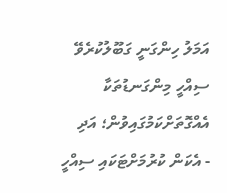އަމަލު ހިންގަނީ ގަބޫލުކުރެވޭ ސިއްހީ މިންގަނޑުތަކާ އެއްގޮތަށްކަމުގައިވުން؛ އަދި
- އެކަން ކުރުމަށްޓަކައި ސިއްހީ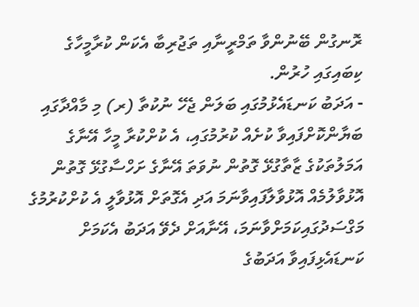ރޮނގުން ބޭނުންވާ ތަމްރީނާއި ތަޖުރިބާ އެކަން ކުރާމީހާގެ ކިބައިގައި ހުރުން.
- އަދަބު ކަނޑައެޅުމުގައި ބަލަން ޖެހޭ ނުކުތާ (ރ) މި މާއްދާގައި ބަޔާންކޮށްފައިވާ ކުށެއް ކުރުމުގައި، އެ ކުށްކުރާ މީހާ އޭނާގެ އަމަލުތަކުގެ ޒާތާގުޅޭ ގޮތުން ނުވަތަ އޭނާގެ ށަހްސާގުޅޭ ގޮތުން އޮޅުވާލުމެއް އޮޅުވާލާފައިވާނަމަ އަދި އެގޮތަށް އޮޅުވާލީ އެ ކުށްކުރުމުގެ މަގްސަދުގައިކަމަށްވާނަމަ، އޭނާއަށް ދެވޭ އަދަބު އެކަމަށް ކަނޑައެޅިފައިވާ އަދަބުގެ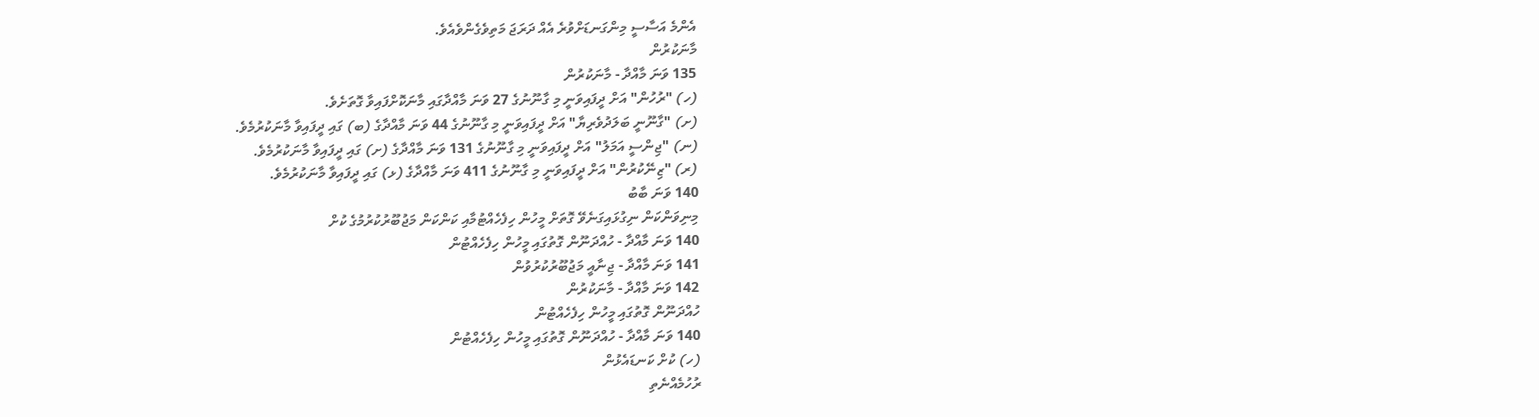އެންމެ އަސާސީ މިންގަނޑަށްވުރެ އެއް ދަރަޖަ މަތިވެގެންވެއެވެ.
މާނަކުރުން
135 ވަނަ މާއްދާ - މާނަކުރުން
(ހ) "ރުހުން" އަށް ދީފައިވަނީ މި ގާނޫނުގެ 27 ވަނަ މާއްދާގައި މާނަކޮށްފައިވާ ގޮތަށެވެ.
(ށ) "ގާނޫނީ ބަލަދުވެރިޔާ" އަށް ދީފައިވަނީ މި ގާނޫނުގެ 44 ވަނަ މާއްދާގެ (ބ) ގައި ދީފައިވާ މާނަކުރުމެވެ.
(ނ) "ޖިންސީ އަމަލު" އަށް ދީފައިވަނީ މި ގާނޫނުގެ 131 ވަނަ މާއްދާގެ (ށ) ގައި ދީފައިވާ މާނަކުރުމެވެ.
(ރ) "ޒިނޭކުރުން" އަށް ދީފައިވަނީ މި ގާނޫނުގެ 411 ވަނަ މާއްދާގެ (ޅ) ގައި ދީފައިވާ މާނަކުރުމެވެ.
140 ވަނަ ބާބު
މިނިވަންކަން ނިގުޅައިގަނެވޭ ގޮތަށް މީހުން ހިފެހެއްޓުމާއި ކަންކަން މަޖުބޫރުކުރުމުގެ ކުށް
140 ވަނަ މާއްދާ - ހުއްދަނޫން ގޮތުގައި މީހުން ހިފެހެއްޓުން
141 ވަނަ މާއްދާ - ޖިނާއީ މަޖުބޫރުކުރުވުން
142 ވަނަ މާއްދާ - މާނަކުރުން
ހުއްދަނޫން ގޮތުގައި މީހުން ހިފެހެއްޓުން
140 ވަނަ މާއްދާ - ހުއްދަނޫން ގޮތުގައި މީހުން ހިފެހެއްޓުން
(ހ) ކުށް ކަނޑައެޅުން
ރުހުމެއްނެތި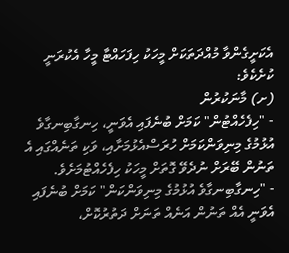އެކަށީގެންވާ މުއްދަތަކަށް މީހަކު ހިފަހައްޓާ މީހާ އެކުރަނީ ކުށެކެވެ:
(ށ) މާނަކުރުން
- "ހިފެހެއްޓުން" ކަމަށް ބުނެފައި އެވަނީ، ހިނގާބިނގާވެ އުޅުމުގެ މިނިވަންކަމަށް ހުރަސްއެޅުމަށާއި، ވަކި ތަނެއްގައި އެ ތަނުން ބޭރަށް ނުދެވޭ ގޮތަށް މީހަކު ހިފެހެއްޓުމަށެވެ.
- "ހިނގާބިނގާވެ އުޅުމުގެ މިނިވަންކަން" ކަމަށް ބުނެފައި އެވަނީ އެއް ތަނުން އަނެއް ތަނަށް ދަތުރުކޮށް،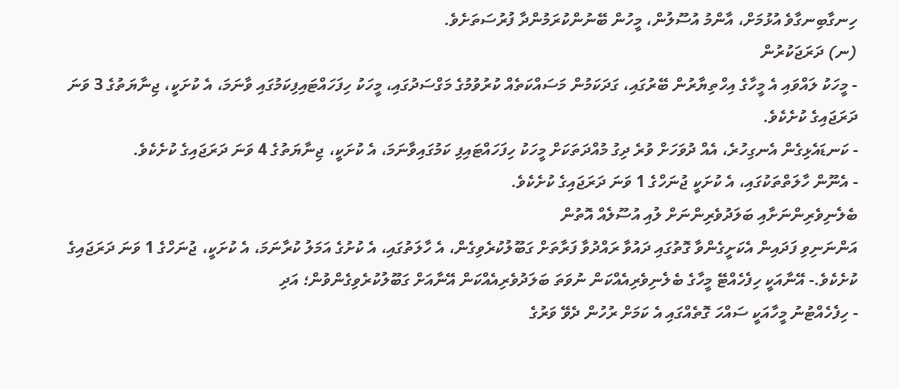ހިނގާބިނގާވެ އުޅުމަށް، އާންމު އުސޫލުން، މީހުން ބޭނުންކުރަމުންދާ ފުރުސަތަށެވެ.
(ނ) ދަރަޖަކުރުން
- މީހަކު ލައްވައި އެ މީހާގެ އިހްތިޔާރުން ބޭރުގައި، ގަދަކަމުން މަސައްކަތެއް ކުރުވުމުގެ މަގްސަދުގައި، މީހަކު ހިފަހައްޓައިފިކަމުގައި ވާނަމަ، އެ ކުށަކީ، ޖިނާޔަތުގެ 3 ވަނަ ދަރަޖައިގެ ކުށެކެވެ.
- ކަނޑައެޅިގެން އެނގިހުރެ، އެއް ދުވަހަށް ވުރެ ދިގު މުއްދަތަކަށް މީހަކު ހިފަހައްޓައިފި ކަމުގައިވާނަމަ، އެ ކުށަކީ، ޖިނާޔަތުގެ 4 ވަނަ ދަރަޖައިގެ ކުށެކެވެ.
- އެނޫން ހާލަތްތަކުގައި، އެ ކުށަކީ ޖުނަހްގެ 1 ވަނަ ދަރަޖައިގެ ކުށެކެވެ.
ބެލެނިވެރިންނަށާއި ބަލަދުވެރިންނަށް ލުއި އުސޫލެއް އޮތުން
އަންނަނިވި ފަދައިން އެކަށީގެންވާ ގޮތުގައި ދައުވާ ރައްދުވާ ފަރާތަށް ގަބޫލުކުރެވިގެން، އެ ހާލަތުގައި، އެ ކުށުގެ އަމަލު ކުރާނަމަ، އެ ކުށަކީ، ޖުނަހްގެ 1 ވަނަ ދަރަޖައިގެ ކުށެކެވެ.- އޭނާއަކީ ހިފެހެއްޓޭ މީހާގެ ބެލެނިވެރިއެއްކަން ނުވަތަ ބަލަދުވެރިއެއްކަން އޭނާއަށް ގަބޫލުކުރެވިގެންވުން؛ އަދި
- ހިފެހެއްޓުނު މީހާއަކީ ސައްހަ ގޮތެއްގައި އެ ކަމަށް ރުހުން ދެވޭ ވަރުގެ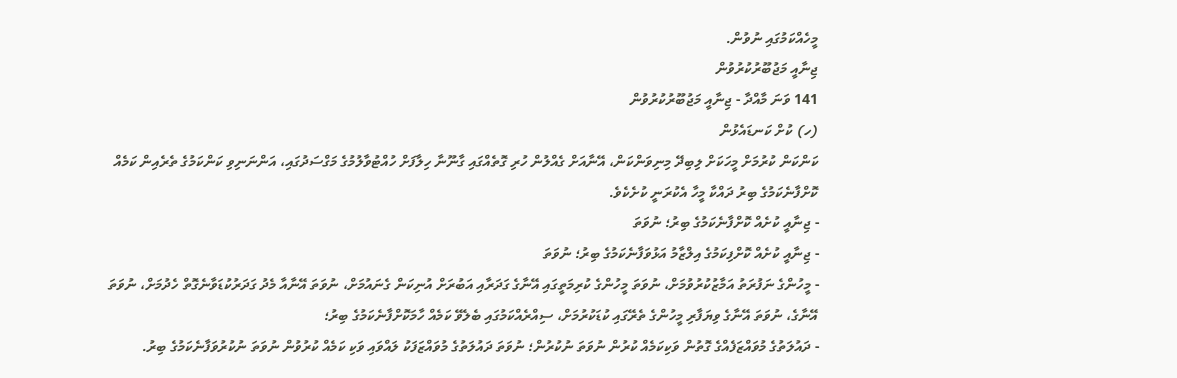މީހެއްކަމުގައި ނުވުން.
ޖިނާއީ މަޖުބޫރުކުރުވުން
141 ވަނަ މާއްދާ - ޖިނާއީ މަޖުބޫރުކުރުވުން
(ހ) ކުށް ކަނޑައެޅުން
ކަންކަން ކުރުމަށް މީހަކަށް ލިބިދޭ މިނިވަންކަން، އޭނާއަށް ގެއްލުން ހުރި ގޮތެއްގައި ގާނޫނާ ހިލާފަށް ހުއްޓުވާލުމުގެ މަގްސަދުގައި، އަންނަނިވި ކަންކަމުގެ ތެރެއިން ކަމެއް ކޮށްފާނެކަމުގެ ބިރު ދައްކާ މީހާ އެކުރަނީ ކުށެކެވެ.
- ޖިނާއީ ކުށެއް ކޮށްފާނެކަމުގެ ބިރު؛ ނުވަތަ
- ޖިނާއީ ކުށެއް ކޮށްފިކަމުގެ އިލްޒާމު އަޅުވަފާނެކަމުގެ ބިރު؛ ނުވަތަ
- މީހުންގެ ނަފުރަތު އަމާޒުކުރުވުމަށް، ނުވަތަ މީހުންގެ ކުރިމަތީގައި އޭނާގެ ގަދަރާއި އަބުރަށް އުނިކަން ގެނައުމަށް، ނުވަތަ އޭނާއާ މެދު ގަދަރުކުޑަވާނެގޮތް ހެދުމަށް، ނުވަތަ އޭނާގެ، ނުވަތަ އޭނާގެ ވިޔަފާރި މީހުންގެ ތެރޭގައި ކުޑަކުރުމަށް، ސިއްރެއްކަމުގައި ބެލެވޭ ކަމެއް ހާމަކޮށްފާނެކަމުގެ ބިރު؛
- ދައުލަތުގެ މުވައްޒަފެއްގެ ގޮތުން ވަކިކަމެއް ކުރުން ނުވަތަ ނުކުރުން؛ ނުވަތަ ދައުލަތުގެ މުވައްޒަފަކު ލައްވައި ވަކި ކަމެއް ކުރުވުން ނުވަތަ ނުކުރުވަފާނެކަމުގެ ބިރު.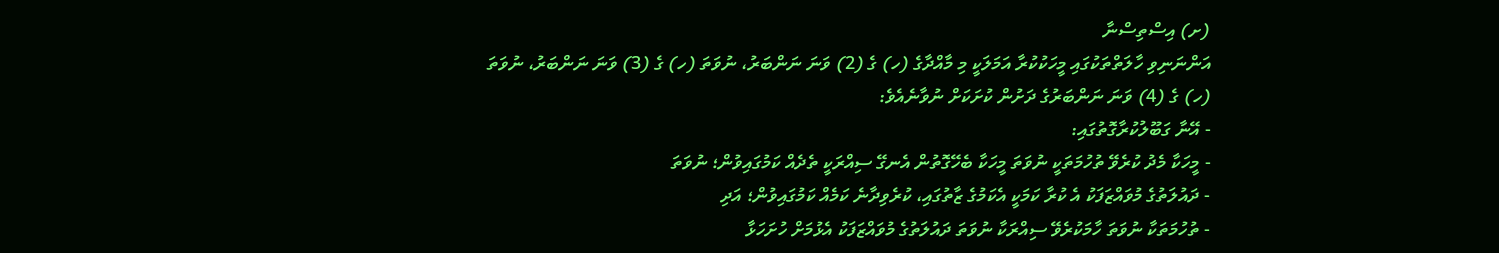(ށ) އިސްތިސްނާ
އަންނަނިވި ހާލަތްތަކުގައި މީހަކުކުރާ އަމަލަކީ މި މާއްދާގެ (ހ) ގެ (2) ވަނަ ނަންބަރު، ނުވަތަ (ހ) ގެ (3) ވަނަ ނަންބަރު، ނުވަތަ (ހ) ގެ (4) ވަނަ ނަންބަރުގެ ދަށުން ކުށަކަށް ނުވާނެއެވެ:
- އޭނާ ގަބޫލުކުރާގޮތުގައި:
- މީހަކާ މެދު ކުރެވޭ ތުހުމަތަކީ ނުވަތަ މީހަކާ ބެހޭގޮތުން އެނގޭ ސިއްރަކީ ތެދެއް ކަމުގައިވުން؛ ނުވަތަ
- ދައުލަތުގެ މުވައްޒަފަކު އެ ކުރާ ކަމަކީ އެކަމުގެ ޒާތުގައި، ކުރެވިދާނެ ކަމެއް ކަމުގައިވުން؛ އަދި
- ތުހުމަތަކާ ނުވަތަ ހާމަކުރެވޭ ސިއްރަކާ ނުވަތަ ދައުލަތުގެ މުވައްޒަފަކު އެޅުމަށް ހުށަހަޅާ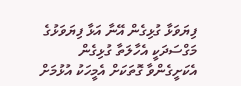ފިޔަވަޅާ ގުޅިގެން އޭނާ އަޅާ ފިޔަވަޅުގެ މަގްސަދަކީ އެހާލަތާ ގުޅިގެން އެކަށީގެންވާ ގޮތަކަށް އެމީހަކު އުޅުމަށް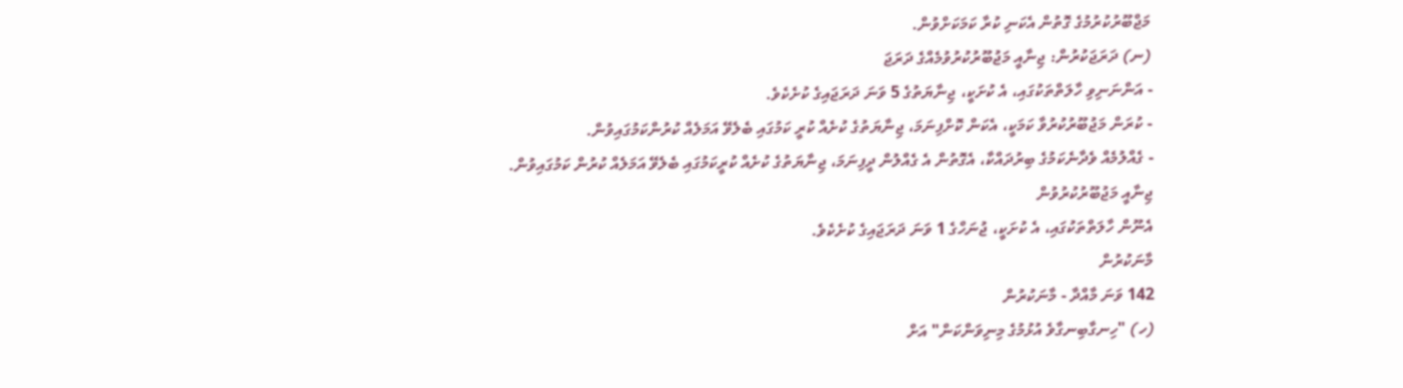މަޖްބޫރުކުރުމުގެ ގޮތުން އެކަނި ކުރާ ކަމަކަށްވުން.
(ނ) ދަރަޖަކުރުން: ޖިނާއީ މަޖުބޫރުކުރުވުމެއްގެ ދަރަޖަ
- އަންނަނިވި ހާލަތްތަކުގައި، އެ ކުށަކީ، ޖިނާޔަތުގެ 5 ވަނަ ދަރަޖައިގެ ކުށެކެވެ.
- ކުރަން މަޖުބޫރުކުރުވާ ކަމަކީ، އެކަން ކޮށްފިނަމަ، ޖިނާޔަތުގެ ކުށެއް ކުރީ ކަމުގައި ބެލެވޭ އަމަލެއް ކުރުންކަމުގައިވުން.
- ގެއްލުމެއް ވެދާނެކަމުގެ ބިރުދައްކާ، އެގޮތުން އެ ގެއްލުން ދީފިނަމަ، ޖިނާޔަތުގެ ކުށެއް ކުރީކަމުގައި ބެލެވޭ އަމަލެއް ކުރުން ކަމުގައިވުން.
ޖިނާއީ މަޖުބޫރުކުރުވުން
އެނޫން ހާލަތްތަކުގައި، އެ ކުށަކީ، ޖުނަހްގެ 1 ވަނަ ދަރަޖައިގެ ކުށެކެވެ.
މާނަކުރުން
142 ވަނަ މާއްދާ - މާނަކުރުން
(ހ) "ހިނގާބިނގާވެ އުޅުމުގެ މިނިވަންކަން" އަށް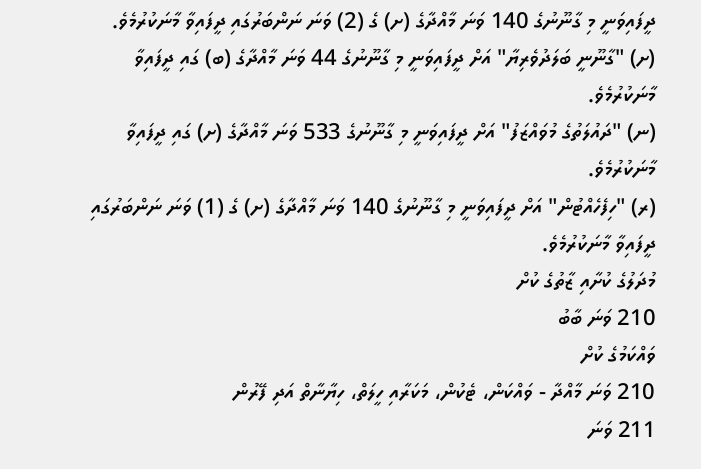ދީފައިވަނީ މި ގާނޫނުގެ 140 ވަނަ މާއްދާގެ (ށ) ގެ (2) ވަނަ ނަންބަރުގައި ދީފައިވާ މާނަކުރުމެވެ.
(ށ) "ގާނޫނީ ބަލަދުވެރިޔާ" އަށް ދީފައިވަނީ މި ގާނޫނުގެ 44 ވަނަ މާއްދާގެ (ބ) ގައި ދީފައިވާ މާނަކުރުމެވެ.
(ނ) "ދައުލަތުގެ މުވައްޒަފު" އަށް ދީފައިވަނީ މި ގާނޫނުގެ 533 ވަނަ މާއްދާގެ (ށ) ގައި ދީފައިވާ މާނަކުރުމެވެ.
(ރ) "ހިފެހެއްޓުން" އަށް ދީފައިވަނީ މި ގާނޫނުގެ 140 ވަނަ މާއްދާގެ (ށ) ގެ (1) ވަނަ ނަންބަރުގައި ދީފައިވާ މާނަކުރުމެވެ.
މުދަލުގެ ކުށާއި ޒާތުގެ ކުށް
210 ވަނަ ބާބު
ވައްކަމުގެ ކުށް
210 ވަނަ މާއްދާ - ވައްކަން، ޓެކުން، މަކަރާއި ހީލަތް، ހިޔާނާތް އަދި ފޭރުން
211 ވަނަ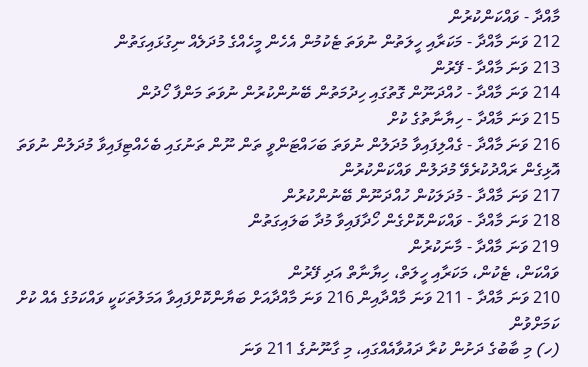މާއްދާ - ވައްކަންކުރުން
212 ވަނަ މާއްދާ - މަކަރާއި ހީލަތުން ނުވަތަ ޓެކުމުން އެހެން މީހެއްގެ މުދަލެއް ނިގުޅައިގަތުން
213 ވަނަ މާއްދާ - ފޭރުން
214 ވަނަ މާއްދާ - ހުއްދަނޫން ގޮތުގައި ހިދުމަތުން ބޭނުންކުރުން ނުވަތަ މަންފާ ހޯދުން
215 ވަނަ މާއްދާ - ހިޔާނާތުގެ ކުށް
216 ވަނަ މާއްދާ - ގެއްލިފައިވާ މުދަލުން ނުވަތަ ބަހައްޓަންވީ ތަން ނޫން ތަނުގައި ބެހެއްޓިފައިވާ މުދަލުން ނުވަތަ އޮޅިގެން ރައްދުކުރެވޭ މުދަލުން ވައްކަންކުރުން
217 ވަނަ މާއްދާ - މުދަލަކުން ހުއްދަނޫން ބޭނުންކުރުން
218 ވަނަ މާއްދާ - ވައްކަންކޮށްގެން ހޯދާފައިވާ މުދާ ބަލައިގަތުން
219 ވަނަ މާއްދާ - މާނަކުރުން
ވައްކަން، ޓެކުން، މަކަރާއި ހީލަތް، ހިޔާނާތް އަދި ފޭރުން
210 ވަނަ މާއްދާ - 211 ވަނަ މާއްދާއިން 216 ވަނަ މާއްދާއަށް ބަޔާންކޮށްފައިވާ އަމަލުތަކަކީ ވައްކަމުގެ އެއް ކުށް ކަމަށްވުން
(ހ) މި ބާބުގެ ދަށުން ކުރާ ދައުވާއެއްގައި، މި ގާނޫނުގެ 211 ވަނަ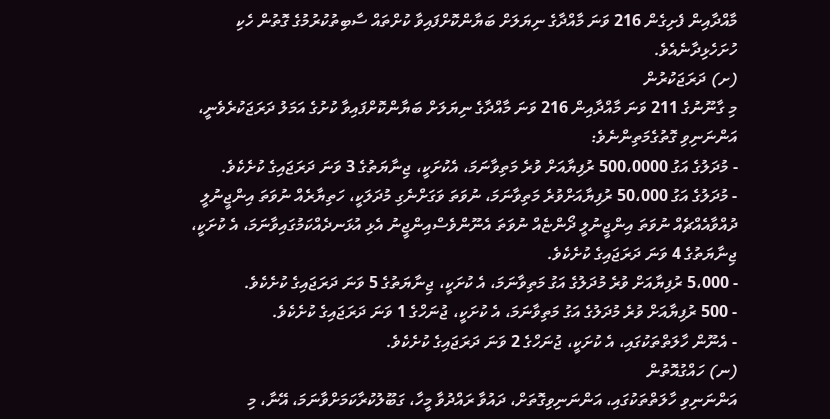މާއްދާއިން ފެށިގެން 216 ވަނަ މާއްދާގެ ނިޔަލަށް ބަޔާންކޮށްފައިވާ ކުށްތައް ސާބިތުކުރުމުގެ ގޮތުން ހެކި ހުށަހެޅިދާނެއެވެ.
(ށ) ދަރަޖަކުރުން
މި ގާނޫނުގެ 211 ވަނަ މާއްދާއިން 216 ވަނަ މާއްދާގެ ނިޔަލަށް ބަޔާންކޮށްފައިވާ ކުށުގެ އަމަލު ދަރަޖަކުރެވެނީ، އަންނަނިވި ގޮތުގެމަތިންނެވެ:
- މުދަލުގެ އަގު 500،0000 ރުފިޔާއަށް ވުރެ މަތިވާނަމަ، އެކުށަކީ، ޖިނާޔަތުގެ 3 ވަނަ ދަރަޖައިގެ ކުށެކެވެ.
- މުދަލުގެ އަގު 50،000 ރުފިޔާއަށްވުރެ މަތިވާނަމަ، ނުވަތަ ވަގަށްނެގި މުދަލަކީ، ހަތިޔާރެއް ނުވަތަ އިންޖީނުލީ ދުއްވާއެއްޗެއް ނުވަތަ އިންޖީނުލީ ދޯންޏެއް ނުވަތަ އެނޫންވެސްއިންޖީނު އެޅި އުޅަނދެއްކަމުގައިވާނަމަ، އެ ކުށަކީ، ޖިނާޔަތުގެ 4 ވަނަ ދަރަޖައިގެ ކުށެކެވެ.
- 5،000 ރުފިޔާއަށް ވުރެ މުދަލުގެ އަގު މަތިވާނަމަ، އެ ކުށަކީ، ޖިނާޔަތުގެ 5 ވަނަ ދަރަޖައިގެ ކުށެކެވެ.
- 500 ރުފިޔާއަށް ވުރެ މުދަލުގެ އަގު މަތިވާނަމަ، އެ ކުށަކީ، ޖުނަހްގެ 1 ވަނަ ދަރަޖައިގެ ކުށެކެވެ.
- އެނޫން ހާލަތްތަކުގައި، އެ ކުށަކީ، ޖުނަހްގެ 2 ވަނަ ދަރަޖައިގެ ކުށެކެވެ.
(ނ) ހައްގުއޮތުން
އަންނަނިވި ހާލަތްތަކުގައި، އަންނަނިވިގޮތަށް، ދައުވާ ރައްދުވާ މީހާ، ގަބޫލުކުރާކަމަށްވާނަމަ، އޭނާ، މި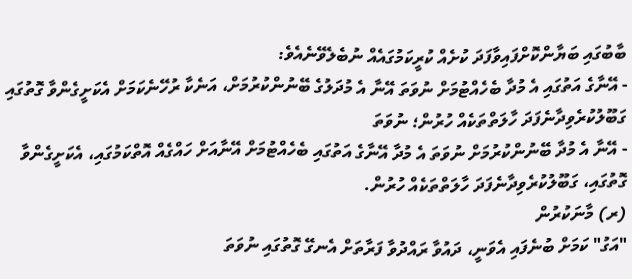ބާބުގައި ބަޔާންކޮށްފައިވާފަދަ ކުށެއް ކުރީކަމުގައެއް ނުބެލެވޭނެއެވެ:
- އޭނާގެ އަތުގައި އެ މުދާ ބެހެއްޓުމަށް ނުވަތަ އޭނާ އެ މުދަލުގެ ބޭނުންކުރުމަށް، އަނެކާ ރުހޭނެކަމަށް އެކަށީގެންވާ ގޮތުގައި ގަބޫލުކުރެވިދާނެފަދަ ހާލަތްތަކެއް ހުރުން؛ ނުވަތަ
- އޭނާ އެ މުދާ ބޭނުންކުރުމަށް ނުވަތަ އެ މުދާ އޭނާގެ އަތުގައި ބެހެއްޓުމަށް އޭނާއަށް ހައްގެއް އޮތްކަމުގައި، އެކަށީގެންވާ ގޮތުގައި، ގަބޫލުކުރެވިދާނެފަދަ ހާލަތްތަކެއް ހުރުން.
(ރ) މާނަކުރުން
"އަގު" ކަމަށް ބުނެފައި އެވަނީ، ދައުވާ ރައްދުވާ ފަރާތަށް އެނގޭ ގޮތުގައި ނުވަތަ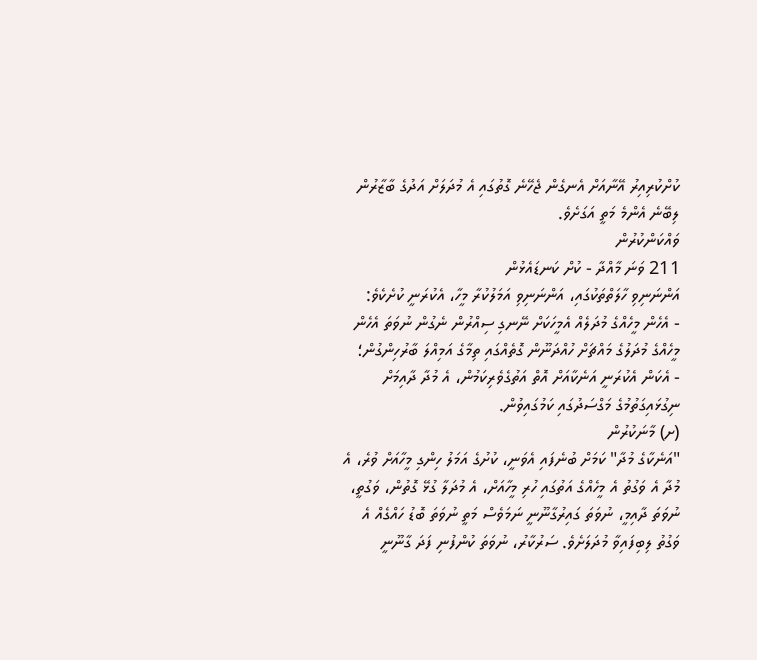ކުށްކުރިއިރު އޭނާއަށް އެނގެން ޖެހޭނެ ގޮތުގައި އެ މުދަލަށް އަދުގެ ބާޒާރުން ލިބޭނެ އެންމެ މަތީ އަގަށެވެ.
ވައްކަންކުރުން
211 ވަނަ މާއްދާ - ކުށް ކަނޑައެޅުން
އަންނަނިވި ހާލަތްތަކުގައި، އަންނަނިވި އަމަލުކުރާ މީހާ، އެކުރަނީ ކުށެކެވެ:
- އެހެން މީހެއްގެ މުދަލެއް އެމީހަކަށް ނޭނގި ސިއްރުން ނެގުން ނުވަތަ އެހެން މީހެއްގެ މުދަލުގެ މައްޗަށް ހުއްދަނޫން ގޮތެއްގައި ތިމާގެ އަމިއްލަ ބާރުހިންގުން؛
- އެކަން އެކުރަނީ އަނެކާއަށް އޮތް އަތުގެވެރިކަމުން، އެ މުދާ ދާއިމަށް ނިގުޅައިގަތުމުގެ މަގްސަދުގައި ކަމުގައިވުން.
(ށ) މާނަކުރުން
"އަނެކާގެ މުދާ" ކަމަށް ބުނެފައި އެވަނީ، ކުށުގެ އަމަލު ހިންގި މީހާއަށް ވުރެ، އެ މުދާ އެ ވަގުތު އެ މީހެއްގެ އަތުގައި ހުރި މީހާއަށް، އެ މުދަލާ ގުޅޭ ގޮތުން، ވަގުތީ، ނުވަތަ ދާއިމީ، ނުވަތަ ގައިރުގާނޫނީ ނަމަވެސް މަތީ ނުވަތަ ބޮޑު ހައްގެއް އެ ވަގުތު ލިބިފައިވާ މުދަލަށެވެ. ސަރުކާރު، ނުވަތަ ކުންފުނި ފަދަ ގާނޫނީ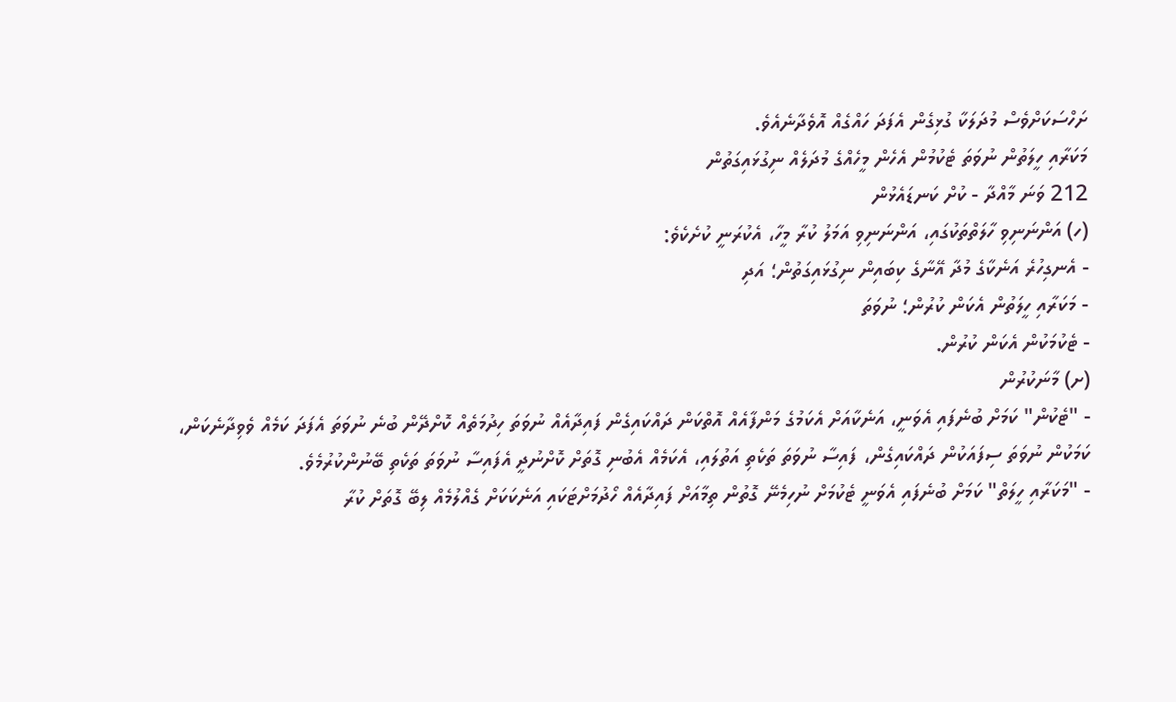ށަހްސަކަށްވެސް މުދަލަކާ ގުޅިގެން އެފަދަ ހައްގެއް އޮވެދާނެއެވެ.
މަކަރާއި ހީލަތުން ނުވަތަ ޓެކުމުން އެހެން މީހެއްގެ މުދަލެއް ނިގުޅައިގަތުން
212 ވަނަ މާއްދާ - ކުށް ކަނޑައެޅުން
(ހ) އަންނަނިވި ހާލަތްތަކުގައި، އަންނަނިވި އަމަލު ކުރާ މީހާ، އެކުރަނީ ކުށެކެވެ:
- އެނގިހުރެ އަނެކާގެ މުދާ އޭނާގެ ކިބައިން ނިގުޅައިގަތުން؛ އަދި
- މަކަރާއި ހީލަތުން އެކަން ކުރުން؛ ނުވަތަ
- ޓެކުމަކުން އެކަން ކުރުން.
(ށ) މާނަކުރުން
- "ޓެކުން" ކަމަށް ބުނެފައި އެވަނީ، އަނެކާއަށް އެކަމުގެ މަންފާއެއް އޮތްކަން ދައްކައިގެން ފައިދާއެއް ނުވަތަ ހިދުމަތެއް ކޮށްދޭން ބުނެ ނުވަތަ އެފަދަ ކަމެއް ވެވިދާނެކަން، ކަމަކުން ނުވަތަ ސިފައަކުން ދައްކައިގެން، ފައިސާ ނުވަތަ ތަކެތި އަތުލައި، އެކަމެއް އެބުނި ގޮތަށް ކޮށްނުދީ އެފައިސާ ނުވަތަ ތަކެތި ބޭނުންކުރުމެވެ.
- "މަކަރާއި ހީލަތް" ކަމަށް ބުނެފައި އެވަނީ ޓެކުމަށް ނުހިމެނޭ ގޮތުން ތިމާއަށް ފައިދާއެއް ހޯދުމަށްޓަކައި އަނެކަކަށް ގެއްލުމެއް ލިބޭ ގޮތަށް ކުރާ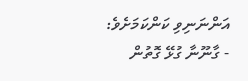އަންނަނިވި ކަންކަމަށެވެ:
- ގާނޫނާ ގުޅޭ ގޮތުން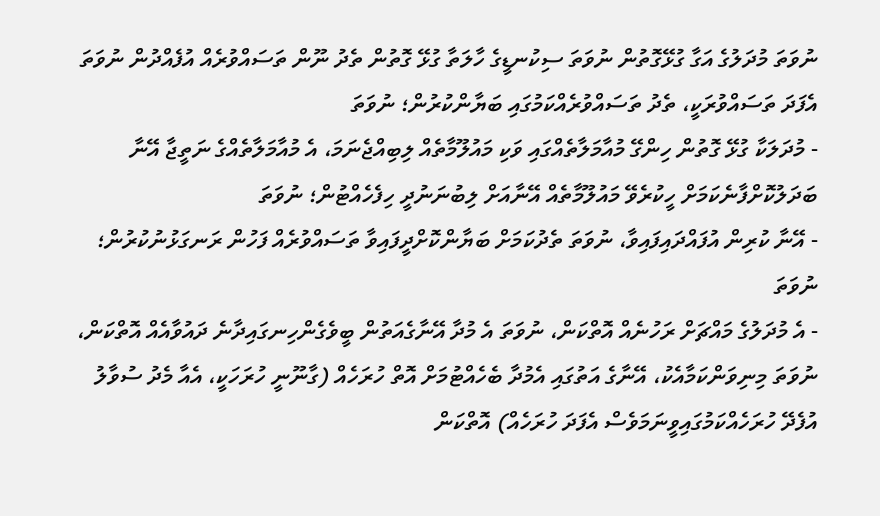ނުވަތަ މުދަލުގެ އަގާ ގުޅޭގޮތުން ނުވަތަ ސިކުނޑީގެ ހާލަތާ ގުޅޭ ގޮތުން ތެދު ނޫން ތަސައްވުރެއް އުފެއްދުން ނުވަތަ އެފަދަ ތަސައްވުރަކީ، ތެދު ތަސައްވުރެއްކަމުގައި ބަޔާންކުރުން؛ ނުވަތަ
- މުދަލަކާ ގުޅޭ ގޮތުން ހިންގޭ މުއާމަލާތެއްގައި ވަކި މައުލޫމާތެއް ލިބިއްޖެނަމަ، އެ މުއާމަލާތެއްގެ ނަތީޖާ އޭނާ ބަދަލުކޮށްފާނެކަމަށް ހީކުރެވޭ މައުލޫމާތެއް އޭނާއަށް ލިބުނަނުދީ ހިފެހެއްޓުން؛ ނުވަތަ
- އޭނާ ކުރިން އުފައްދައިފައިވާ، ނުވަތަ ތެދުކަމަށް ބަޔާންކޮށްދީފައިވާ ތަސައްވުރެއް ފަހުން ރަނގަޅުނުކުރުން؛ ނުވަތަ
- އެ މުދަލުގެ މައްޗަށް ރަހުނެއް އޮތްކަން، ނުވަތަ އެ މުދާ އޭނާގެއަތުން ބީވެގެންހިނގައިދާނެ ދައުވާއެއް އޮތްކަން، ނުވަތަ މިނިވަންކަމާއެކު، އޭނާގެ އަތުގައި އެމުދާ ބެހެއްޓުމަށް އޮތް ހުރަހެއް (ގާނޫނީ ހުރަހަކީ، އެއާ މެދު ސުވާލު އުފެދޭ ހުރަހެއްކަމުގައިވީނަމަވެސް އެފަދަ ހުރަހެއް) އޮތްކަން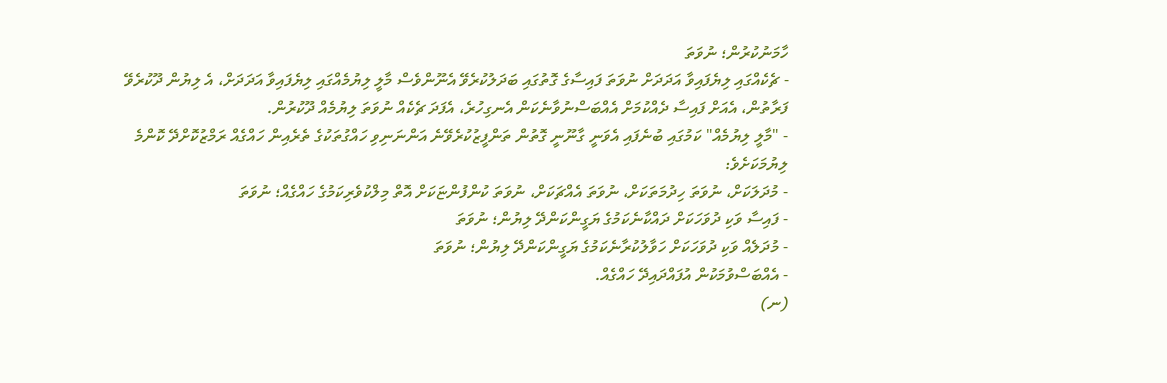ހާމަނުކުރުން؛ ނުވަތަ
- ޗެކެއްގައި ލިޔެފައިވާ އަދަދަށް ނުވަތަ ފައިސާގެ ގޮތުގައި ބަދަލުކުރެވޭ އެނޫންވެސް މާލީ ލިޔުމެއްގައި ލިޔެފައިވާ އަދަދަށް، އެ ލިޔުން ދޫކުރެވޭ ފަރާތުން، އެއަށް ފައިސާ ދެއްކުމަށް އެއްބަސްނުވާނެކަން އެނގިހުރެ، އެފަދަ ޗެކެއް ނުވަތަ ލިޔުމެއް ދޫކުރުން.
- "މާލީ ލިޔުމެއް" ކަމުގައި ބުނެފައި އެވަނީ ގާނޫނީ ގޮތުން ތަންފީޒުކުރެވޭނެ އަންނަނިވި ހައްގުތަކުގެ ތެރެއިން ހައްގެއް ރަމްޒުކޮށްދޭ ކޮންމެ ލިޔުމަކަށެވެ:
- މުދަލަކަށް، ނުވަތަ ހިދުމަތަކަށް، ނުވަތަ އެއްޗަކަށް، ނުވަތަ ކުންފުންޏަކަށް އޮތް މިލްކުވެރިކަމުގެ ހައްގެއް؛ ނުވަތަ
- ފައިސާ ވަކި ދުވަހަކަށް ދައްކާނެކަމުގެ ޔަގީންކަންދޭ ލިޔުން؛ ނުވަތަ
- މުދަލެއް ވަކި ދުވަހަކަށް ހަވާލުކުރާނެކަމުގެ ޔަގީންކަންދޭ ލިޔުން؛ ނުވަތަ
- އެއްބަސްވުމަކުން އުފައްދައިދޭ ހައްގެއް.
(ނ)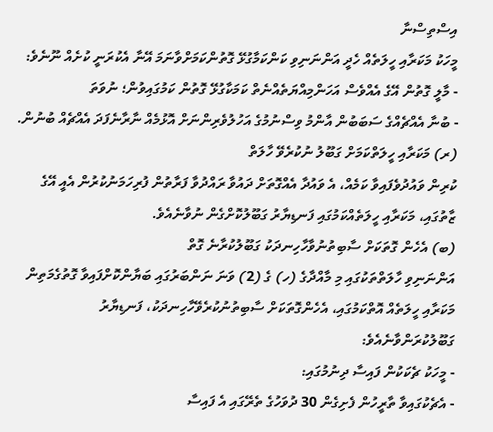އިސްތިސްނާ
މީހަކު މަކަރާއި ހީލަތެއް ހެދީ އަންނަނިވި ކަންކަމާގުޅޭ ގޮތުންކަމަށްވާނަމަ އޭނާ އެކުރަނީ ކުށެއް ނޫނެވެ:
- މާލީ ގޮތުން އޭގެ އެއްވެސް އަހަންމިއްޔަތެއްނެތް ކަމަކާގުޅޭ ގޮތުން ކަމުގައިވުން؛ ނުވަތަ
- ބުނާ އެއްޗެއްގެ ސަބަބުން އާންމު ވިސްނުމުގެ އަހުލުވެރިންނަށް އޮޅުމެއް ނާރާނެފަދަ އެއްޗެއް ބުނުން.
(ރ) މަކަރާއި ހީލަތްކަމަށް ގަބޫލު ނުކުރެވޭ ހާލަތް
ކުރިން ވައުދުވެފައިވާ ކަމެއް، އެ ވައުދާ އެއްގޮތަށް ދައުވާ ރައްދުވާ ފަރާތުން ފުރިހަމަނުކުރުން އެއީ އޭގެ ޒާތުގައި، މަކަރާއި ހީލަތެއްކަމުގައި ފަނޑިޔާރު ގަބޫލުކޮށްގެން ނުވާނެއެވެ.
(ބ) އެހެން ގޮތަކަށް ސާބިތުނުވާހާހިނދަކު ގަބޫލުކުރާނެ ގޮތް
އަންނަނިވި ހާލަތްތަކުގައި މި މާއްދާގެ (ހ) ގެ (2) ވަނަ ނަންބަރުގައި ބަޔާންކޮށްފައިވާ ގޮތުގެމަތިން މަކަރާއި ހީލަތެއް އޮތްކަމުގައި، އެހެންގޮތަކަށް ސާބިތުނުކުރެވޭހާހިނދަކު، ފަނޑިޔާރު ގަބޫލުކުރަންވާނެއެވެ:
- މީހަކު ޗެކަކުން ފައިސާ ދިނުމުގައި:
- އެޗެކުގައިވާ ތާރީހުން ފެށިގެން 30 ދުވަހުގެ ތެރޭގައި އެ ފައިސާ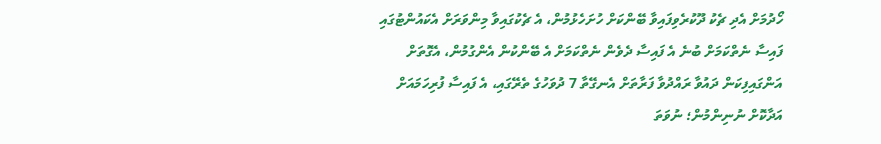ހޯދުމަށް އެދި ޗެކު ދޫކުރެވިފައިވާ ބޭންކަށް ހުށަހެޅުމުން، އެ ޗެކުގައިވާ މިންވަރަށް އެކައުންޓުގައި ފައިސާ ނެތްކަމަށް ބުނެ އެ ފައިސާ ދެވެން ނެތްކަމަށް އެ ބޭންކުން އެންގުމުން، އެގޮތަށް އަންގައިފިކަން ދައުވާ ރައްދުވާ ފަރާތަށް އެނގޭތާ 7 ދުވަހުގެ ތެރޭގައި، އެ ފައިސާ ފުރިހަމައަށް އަދާކޮށް ނުނިންމުން؛ ނުވަތަ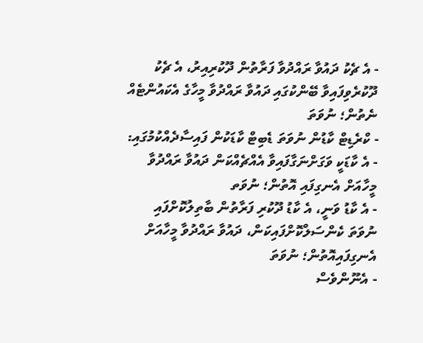- އެ ޗެކު ދައުވާ ރައްދުވާ ފަރާތުން ދޫކުރިއިރު، އެ ޗެކު ދޫކުރެވިފައިވާ ބޭންކުގައި ދައުވާ ރައްދުވާ މީހާގެ އެކައުންޓެއް ނެތުން؛ ނުވަތަ
- ކްރެޑިޓް ކާޑުން ނުވަތަ ޑެބިޓް ކާޑަކުން ފައިސާދެއްކުމުގައި:
- އެ ކާޑަކީ ވަގަށްނަގާފައިވާ އެއްޗެއްކަން ދައުވާ ރައްދުވާ މީހާއަށް އެނގިފައި އޮތުން؛ ނުވަތ
- އެ ކާޑު ވަނީ، އެ ކާޑު ދޫކުރި ފަރާތުން ބާތިލުކޮށްފައި ނުވަތަ ކެންސަލްކޮށްފައިކަން، ދައުވާ ރައްދުވާ މީހާއަށް އެނގިފައިއޮތުން؛ ނުވަތަ
- އެނޫންވެސް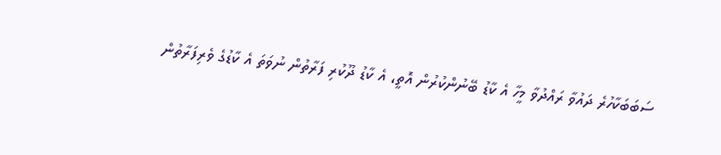ސަބަބަކާހުރެ ދައުވާ ރައްދުވާ މީހާ އެ ކާޑު ބޭނުންކުރުން އޮތީ، އެ ކާޑު ދޫކުރި ފަރާތުން ނުވަތަ އެ ކާޑުގެ ވެރިފަރާތުން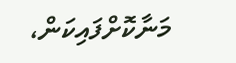މަނާކޮށްފައިކަން،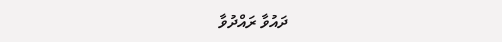ދައުވާ ރައްދުވާ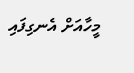މީހާއަށް އެނގިފައި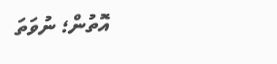އޮތުން؛ ނުވަތަ